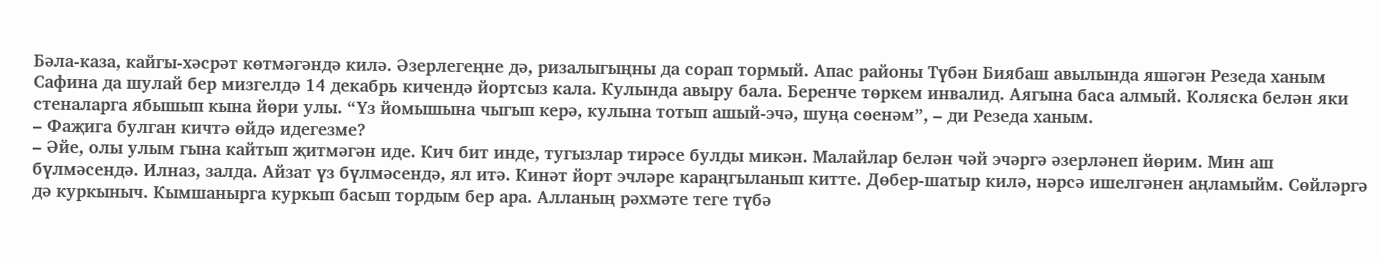Бәла-каза, кайгы-хәсрәт көтмәгәндә килә. Әзерлегеңне дә, ризалыгыңны да сорап тормый. Апас районы Түбән Биябаш авылында яшәгән Резеда ханым Сафина да шулай бер мизгелдә 14 декабрь кичендә йортсыз кала. Кулында авыру бала. Беренче төркем инвалид. Аягына баса алмый. Коляска белән яки стеналарга ябышып кына йөри улы. “Үз йомышына чыгып керә, кулына тотып ашый-эчә, шуңа сөенәм”, – ди Резеда ханым.
– Фаҗига булган кичтә өйдә идегезме?
– Әйе, олы улым гына кайтып җитмәгән иде. Кич бит инде, тугызлар тирәсе булды микән. Малайлар белән чәй эчәргә әзерләнеп йөрим. Мин аш бүлмәсендә. Илназ, залда. Айзат үз бүлмәсендә, ял итә. Кинәт йорт эчләре караңгыланып китте. Дөбер-шатыр килә, нәрсә ишелгәнен аңламыйм. Сөйләргә дә куркыныч. Кымшанырга куркып басып тордым бер ара. Алланың рәхмәте теге түбә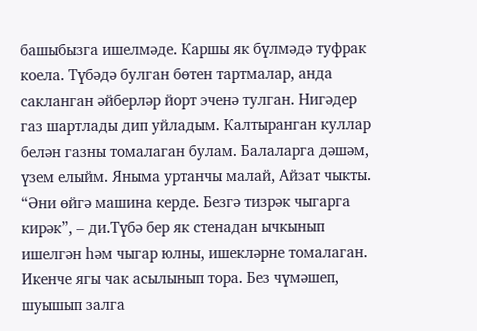башыбызга ишелмәде. Каршы як бүлмәдә туфрак коела. Түбәдә булган бөтен тартмалар, анда сакланган әйберләр йорт эченә тулган. Нигәдер газ шартлады дип уйладым. Калтыранган куллар белән газны томалаган булам. Балаларга дәшәм, үзем елыйм. Яныма уртанчы малай, Айзат чыкты. “Әни өйгә машина керде. Безгә тизрәк чыгарга кирәк”, – ди.Түбә бер як стенадан ычкынып ишелгән һәм чыгар юлны, ишекләрне томалаган. Икенче ягы чак асылынып тора. Без чүмәшеп, шуышып залга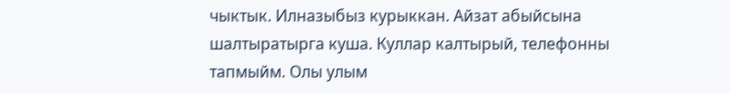чыктык. Илназыбыз курыккан. Айзат абыйсына шалтыратырга куша. Куллар калтырый, телефонны тапмыйм. Олы улым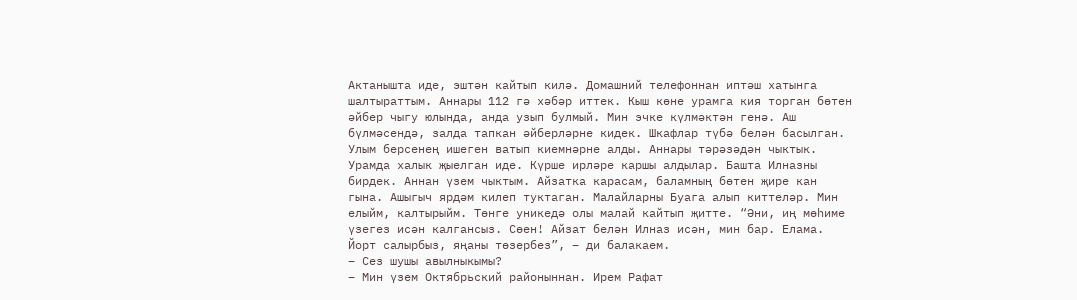Актанышта иде, эштән кайтып килә. Домашний телефоннан иптәш хатынга шалтыраттым. Аннары 112 гә хәбәр иттек. Кыш көне урамга кия торган бөтен әйбер чыгу юлында, анда узып булмый. Мин эчке күлмәктән генә. Аш бүлмәсендә, залда тапкан әйберләрне кидек. Шкафлар түбә белән басылган. Улым берсенең ишеген ватып киемнәрне алды. Аннары тәрәзәдән чыктык. Урамда халык җыелган иде. Күрше ирләре каршы алдылар. Башта Илназны бирдек. Аннан үзем чыктым. Айзатка карасам, баламның бөтен җире кан гына. Ашыгыч ярдәм килеп туктаган. Малайларны Буага алып киттеләр. Мин елыйм, калтырыйм. Төнге уникедә олы малай кайтып җитте. “Әни, иң мөһиме үзегез исән калгансыз. Сөен! Айзат белән Илназ исән, мин бар. Елама. Йорт салырбыз, яңаны төзербез”, – ди балакаем.
– Сез шушы авылныкымы?
– Мин үзем Октябрьский районыннан. Ирем Рафат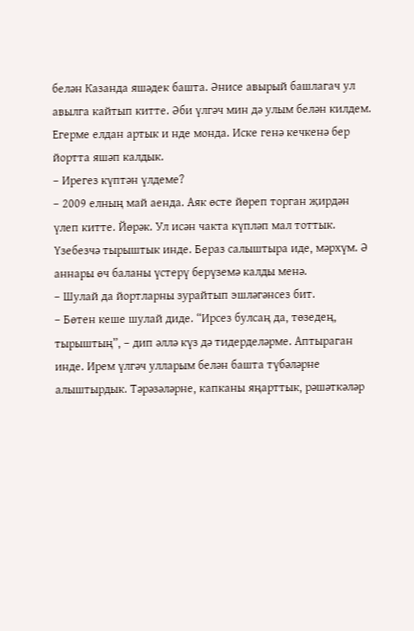белән Казанда яшәдек башта. Әнисе авырый башлагач ул авылга кайтып китте. Әби үлгәч мин дә улым белән килдем. Егерме елдан артык и нде монда. Иске генә кечкенә бер йортта яшәп калдык.
– Ирегез күптән үлдеме?
– 2009 елның май аенда. Аяк өсте йөреп торган җирдән үлеп китте. Йөрәк. Ул исән чакта күпләп мал тоттык. Үзебезчә тырыштык инде. Бераз салыштыра иде, мәрхүм. Ә аннары өч баланы үстерү берүземә калды менә.
– Шулай да йортларны зурайтып эшләгәнсез бит.
– Бөтен кеше шулай диде. “Ирсез булсаң да, төзедең, тырыштың”, – дип әллә күз дә тидерделәрме. Аптыраган инде. Ирем үлгәч улларым белән башта түбәләрне алыштырдык. Тәрәзәләрне, капканы яңарттык, рәшәткәләр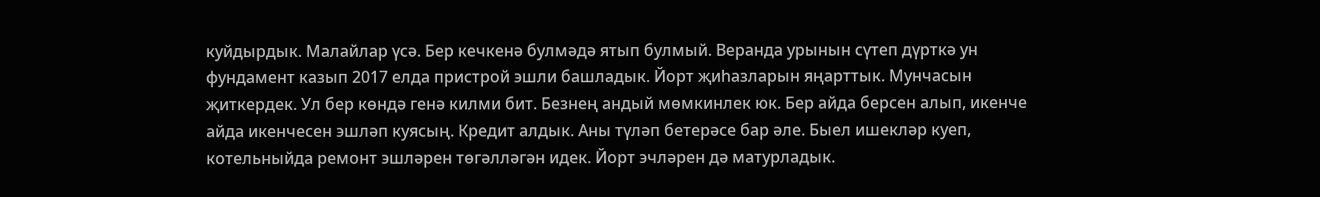куйдырдык. Малайлар үсә. Бер кечкенә булмәдә ятып булмый. Веранда урынын сүтеп дүрткә ун фундамент казып 2017 елда пристрой эшли башладык. Йорт җиһазларын яңарттык. Мунчасын җиткердек. Ул бер көндә генә килми бит. Безнең андый мөмкинлек юк. Бер айда берсен алып, икенче айда икенчесен эшләп куясың. Кредит алдык. Аны түләп бетерәсе бар әле. Быел ишекләр куеп, котельныйда ремонт эшләрен төгәлләгән идек. Йорт эчләрен дә матурладык.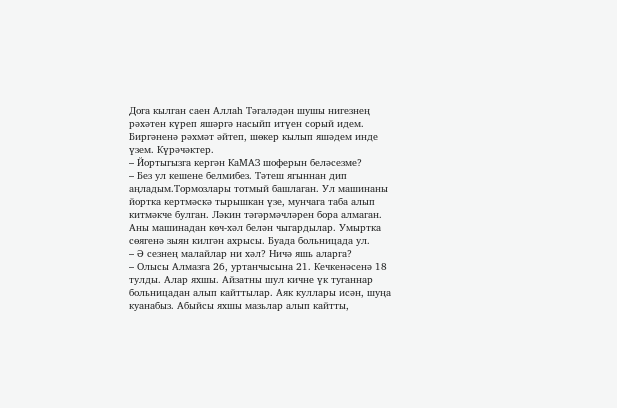Дога кылган саен Аллаһ Тәгаләдән шушы нигезнең рәхәтен күреп яшәргә насыйп итүен сорый идем. Биргәненә рәхмәт әйтеп, шөкер кылып яшәдем инде үзем. Күрәчәктер.
– Йортыгызга кергән КаМАЗ шоферын беләсезме?
– Без ул кешене белмибез. Тәтеш ягыннан дип аңладым.Тормозлары тотмый башлаган. Ул машинаны йортка кертмәскә тырышкан үзе, мунчага таба алып китмәкче булган. Ләкин тәгәрмәчләрен бора алмаган. Аны машинадан көч-хәл белән чыгардылар. Умыртка сөягенә зыян килгән ахрысы. Буада больницада ул.
– Ә сезнең малайлар ни хәл? Ничә яшь аларга?
– Олысы Алмазга 26, уртанчысына 21. Кечкенәсенә 18 тулды. Алар яхшы. Айзатны шул кичне үк туганнар больницадан алып кайттылар. Аяк куллары исән, шуңа куанабыз. Абыйсы яхшы мазьлар алып кайтты,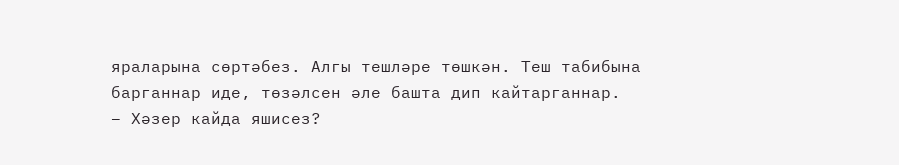яраларына сөртәбез. Алгы тешләре төшкән. Теш табибына барганнар иде, төзәлсен әле башта дип кайтарганнар.
– Хәзер кайда яшисез?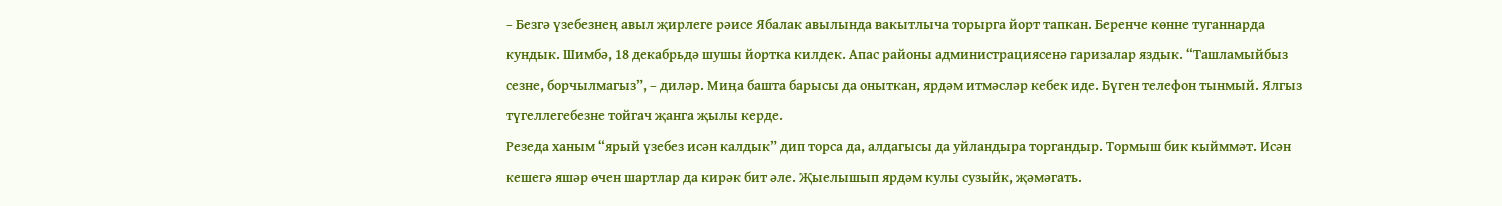– Безгә үзебезнең авыл җирлеге рәисе Ябалак авылында вакытлыча торырга йорт тапкан. Беренче көнне туганнарда кундык. Шимбә, 18 декабрьдә шушы йортка килдек. Апас районы администрациясенә гаризалар яздык. “Ташламыйбыз сезне, борчылмагыз”, – диләр. Миңа башта барысы да оныткан, ярдәм итмәсләр кебек иде. Бүген телефон тынмый. Ялгыз түгеллегебезне тойгач җанга җылы керде.
Резеда ханым “ярый үзебез исән калдык” дип торса да, алдагысы да уйландыра торгандыр. Тормыш бик кыйммәт. Исән кешегә яшәр өчен шартлар да кирәк бит әле. Җыелышып ярдәм кулы сузыйк, җәмәгать.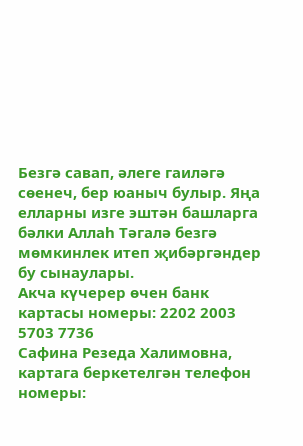Безгә савап, әлеге гаиләгә сөенеч, бер юаныч булыр. Яңа елларны изге эштән башларга бәлки Аллаһ Тәгалә безгә мөмкинлек итеп җибәргәндер бу сынаулары.
Акча күчерер өчен банк картасы номеры: 2202 2003 5703 7736
Сафина Резеда Халимовна, картага беркетелгән телефон номеры: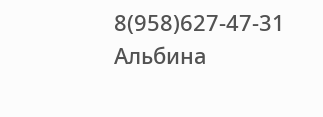8(958)627-47-31
Альбина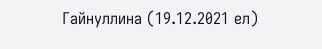Гайнуллина (19.12.2021 ел)